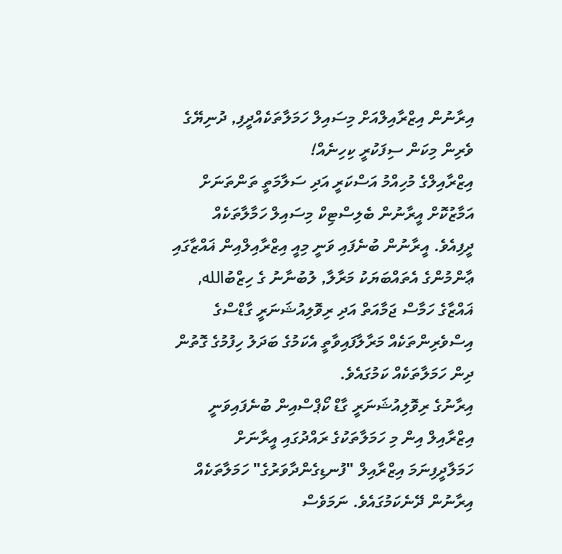އިރާނުން އިޒްރާއިލްއަށް މިސައިލް ހަމަލާތަކެއްދީފި, ދުނިޔޭގެ ވެރިން މިކަން ސިފަކުރީ ކިހިނެއް!
އިޒްރާއިލްގެ މުހިއްމު އަސްކަރީ އަދި ސަލާމަތީ ތަންތަނަށް އަމާޒުކޮށް އީރާނުން ބެލިސްޓިކް މިސައިލް ހަމާލާތަކެއް ދީފިއެވެ. އީރާނުން ބުނެފައި ވަނީ މިއީ އިޒްރާއިލްއިން ޣައްޒާގައި ޢާންމުންގެ އެތައްބަޔަކު މަރާލާ, ލުބުނާނު ގެ ހިޒްބުالله, ޣައްޒާގެ ހަމާސް ޖަމާއަތް އަދި ރިވޮލިއުޝަނަރީ ގާޑްސްގެ އިސްވެރިންތަކެއް މަރާލާފައިވާތީ އެކަމުގެ ބަދަލު ހިފުމުގެ ގޮތުން ދިން ހަމަލާތަކެއް ކަމުގައެވެ.
އިރާނުގެ ރިވޮލިއުޝަނަރީ ގާޑް ކޯޕްސްއިން ބުނެފައިވަނީ އިޒްރާއިލް އިން މި ހަމަލާތަކުގެ ރައްދުގައި އީރާނަށް ހަމަލާދީފިނަމަ އިޒްރާއިލް "ފުނޑިގެންދާވަރުގެ" ހަމަލާތަކެއް އިރާނުން ދޭނެކަމުގައެވެ. ނަމަވެސް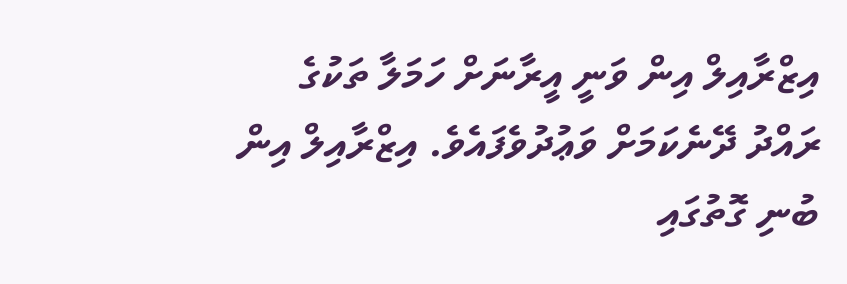އިޒްރާއިލް އިން ވަނީ އީރާނަށް ހަމަލާ ތަކުގެ ރައްދު ދޭނެކަމަށް ވަޢުދުވެފައެވެ. އިޒްރާއިލް އިން ބުނި ގޮތުގައި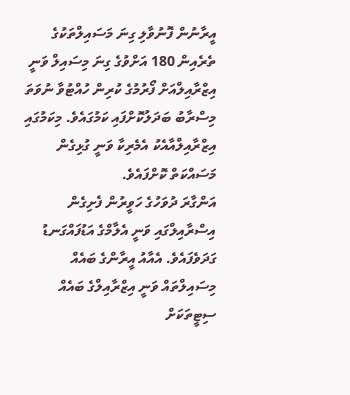އީރާނުން ފޮނުވާލި ގިނަ މަސައިލްތަކުގެ ތެރެއިން 180 އަށްވުގެ ގިނަ މިސައިލް ވަނީ އިޒްރާއިލްއަށް ފޯރުމުގެ ކުރިން ހުއްޓުވާ ނުވަތަ މިސްރާބު ބަދަލުކޮށްފައި ކަމުގައެވެ. މިކަމުގައި އިޒްރާއިލްއާއެކު އެމެރިކާ ވަނީ ގުޅިގެން މަސައްކަތް ކޮށްފައެވެ.
އަންގާރަ ދުވަހުގެ ހަވީރުން ފެށިގެން އިސްރާއިލްގައި ވަނީ އެލާމްގެ އަޑުފައްގަނޑު ގަދަވެފައެވެ. އެއާއު އީރާންގެ ބައެއް މިސައިލްތައް ވަނީ އިޒްރާއިލްގެ ބައެއް ސިޓީތަކަށް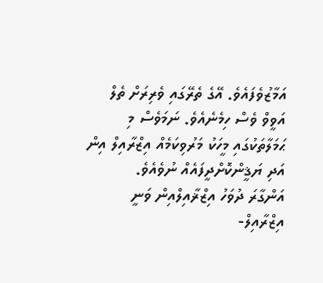އަމާޒުވެފައެވެ. އޭގެ ތެރޭގައި ވެރިރަށް ތެލް އަވީވް ވެސް ހިމެނެއެވެ. ނަމަވެސް މި ޙަމަލާތަކުގައި މީހަކު މަރުވިކަމެއް އިޒްރާއިލް އިން އަދި ޔަޤީންކޮށްދީފައެއް ނުވެއެވެ.
އަންގާރަ ދުވަހު އިޒްޜާއިލްއިން ވަނީ އިޒްރާއިލް-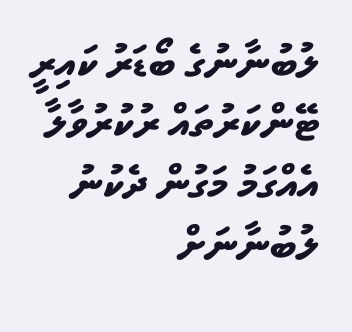ލުބުނާނުގެ ބޯޑަރު ކައިރީ ޓޭންކަރުތައް ރުކުރުވާލާ އެއްގަމު މަގުން ދެކުނު ލުބުނާނަށް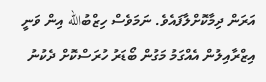އަރަން ދިމާކޮށްލާފައެވެ. ނަމަވެސް ހިޒްބުالله އިން ވަނީ އިޒްރާއިލުން އެއްގަމު މަގުން ބޯޑަރު ހުރަސްކޮށް ދެކުނު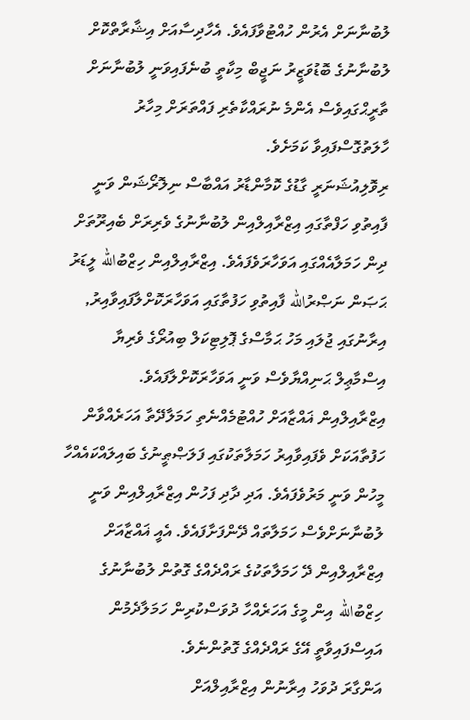ލުބުނާނަށް އެރުން ހުއްޓުވާފައެވެ. އެހާދިސާއަށް އިޝާރާތްކޮށް ލުބުނާނުގެ ބޮޑުވަޒީރު ނަޖީބް މިކާތީ ބުނެފައިވަނީ ލުބުނާނަށް ތާރީޙްގައިވެސް އެންމެ ނުރައްކާތެރި ފައްތަރަށް މިހާރު ހާލަތުގޮސްފައިވާ ކަމަށެވެ.
ރިވޮލިއުޝަނަރީ ގާޑުގެ ކޮމާންޑާރު އައްބާސް ނިލޮރޯޝަން ވަނީ ފާއިތުވި ހަފްތާގައި އިޒްރާއިލްއިން ލުބުނާނުގެ ވެރިރަށް ބެއިރޫތަށް ދިން ހަމަލާއެއްގައި އަވަހާރަވެފައެވެ. އިޒްރާއިލްއިން ހިޒްބުالله ލީޑަރު ޙަޞަން ނަޞްރުالله ފާއިތުވި ހަފުތާގައި އަވަހާރަކޮށްލާފައިވާއިރު, އިރާނުގައި ޖުލައި މަހު ޙަމާސްގެ ޕޮލިޓިކަލް ބިއުރޯގެ ވެރިޔާ އިސްމާޢިލް ޙަނިއްޔާވެސް ވަނީ އަވަހާރަކޮށްލާފައެވެ.
އިޒްރާއިލްއިން ޣައްޒާއަށް ހުއްޓުމެއްނެތި ހަމަލާދޭތާ އަހަރެއްވާން ހަފުތާއަކަށް ވެފައިވާއިރު ހަމަލާތަކުގައި ފަލަޞްޠީނުގެ ބައިލައްކައެއްހާ މީހުން ވަނީ މަރުވެފައެވެ. އަދި ދާދި ފަހުން އިޒްރާއިލްއިން ވަނީ ލުބުނާނަށްވެސް ހަމަލާތައް ދޭންފަށާފައެވެ. އެއީ ޣައްޒާއަށް އިޒްރާއިލްއިން ދޭ ހަމަލާތަކުގެ ރައްދެއްގެ ގޮތުން ލުބުނާނުގެ ހިޒްބުالله އިން މީގެ އަހަރެއްހާ ދުވަސްކުރިން ހަމަލާދެމުން އައިސްފައިވާތީ އޭގެ ރައްދެއްގެ ގޮތުންނެވެ.
އަންގާރަ ދުވަހު އިރާނުން އިޒްރާއިލްއަށް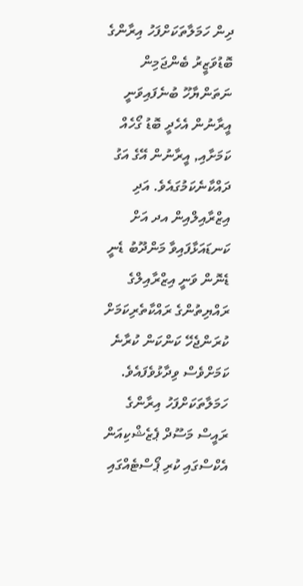ދިން ހަމަލާތަކަށްފަހު އިރާންގެ ބޮޑުވަޒީރު ބެންޖަމިން ނަތަންޔާހޫ ބުނެފައިވަނީ އީރާނުން އެހެދީ ބޮޑު ގޯހެއް ކަމަށާއި, އީރާނުން އޭގެ އަގު ދައްކާނެކަމުގައެވެ. އަދި އިޒްރާއިލްއިން އދ އަށް ކަނޑައަޅާފައިވާ މަންދޫބު ޑެނީ ޑެނޮން ވަނީ އިޒްރާއިލްގެ ރައްޔިތުންގެ ރައްކާތެރިކަމަށް ކުރަންޖެހޭ ކަންކަން ކުރާނެ ކަމަށްވެސް ވިދާޅުވެފައެވެ.
ހަމަލާތަކަށްފަހު އިރާންގެ ރައީސް މަސޫދް ޕެޒެޝްކިއަން އެކްސްގައި ކުރި ޕޯސްޓެއްގައި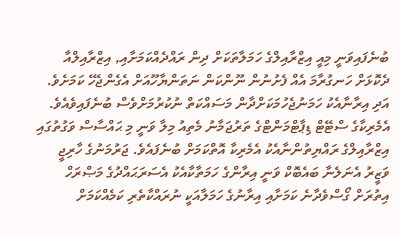ބުނެފައިވަނީ މިއީ އިޒްރާއިލްގެ ހަމަލާތަކަށް ދިން ރައްދެއްކަމަށާއި, އިޒްރާއިލްއާ ދެކޮޅަށް ހަނގުރާމަ އެއް ފެށުނުން ނޫންކަން ނަތަންޔާހޫއަށް އެގެންޖެހޭ ކަމަށެވެ. އަދި އިރާނާއެކު ހަމަނުޖެހުމަކަށްދާން މަސައްކަތް ނުކުރުމަށްވެސް ބުނެފައިވެއެވެ.
އެމެރިކާގެ ސްޓޭޓް ޑިޕާޓްމަންޓްގެ ތަރުޖަމާނު މެތިއު މިލާ ވަނީ މި ޙައްސާސް ވަގުތުގައި އިޒްރާއިލްގެ ރައްޔިތުންނާއެކު އެމެރިކާ އޮތްކަމަށް ބުނެފައެވެ. ޖަރުމަނުގެ ހާރިޖީ ވަޒީރު އެނަލެނާ ބައެބޮކް ވަނީ އިރާންގެ ހަމަތާކާއެކު އެސަރަޙައްދުގެ މަޞްރަހް އިތުރަށް ގޯސްވެދާނެ ކަމަށާއި އިރާނުގެ ހަމަލާއަކީ ނުރައްކާތެރި ކަމެއްކަމަށް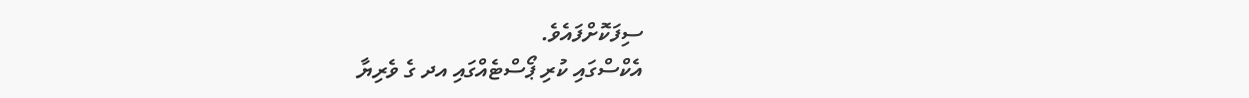ސިފަކޮށްފައެވެ.
އެކްސްގައި ކުރި ޕޯސްޓެއްގައި އދ ގެ ވެރިޔާ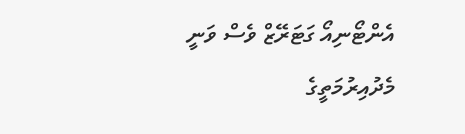އެންޓޯނިއޯ ގަޓަރޭޒް ވެސް ވަނީ މެދުއިރުމަތީގެ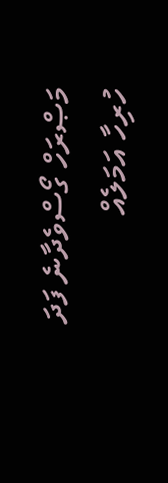މަޞްރަހް ގޯސްވެދާނެ ފަދަ ހުރިހާ އަމަލެއް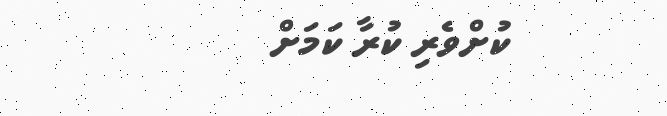ކުށްވެރި ކުރާ ކަމަށް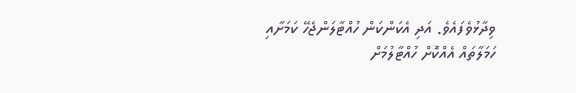ވިދާޅުވެފައެވެ. އަދި އެކަންކަން ހުއްޓާލަންޖެހޭ ކަމަށާއި ހަމަލާތައް އެއްކޮށް ހުއްޓާލުމަށް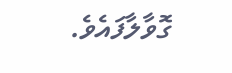ގޮވާލާފައެވެ.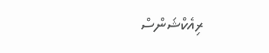ރިއެކްޝަންސް